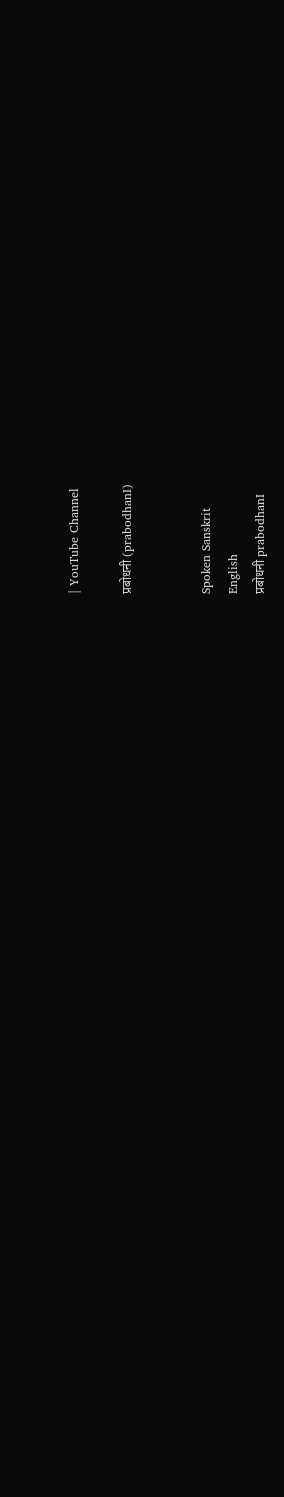| YouTube Channel

प्रबोधनी (prabodhanI)


Spoken Sanskrit
English
प्रबोधनी prabodhanI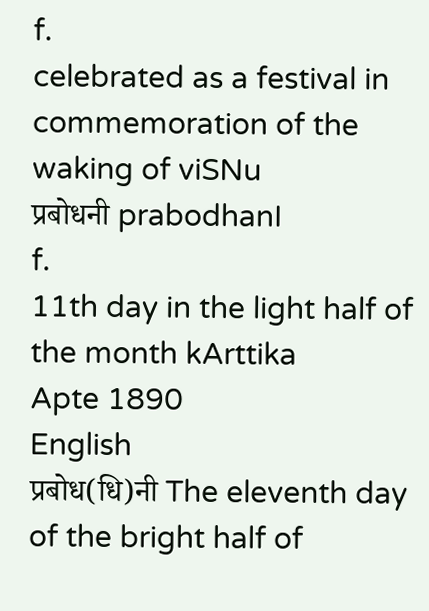f.
celebrated as a festival in commemoration of the waking of viSNu
प्रबोधनी prabodhanI
f.
11th day in the light half of the month kArttika
Apte 1890
English
प्रबोध(धि)नी The eleventh day of the bright half of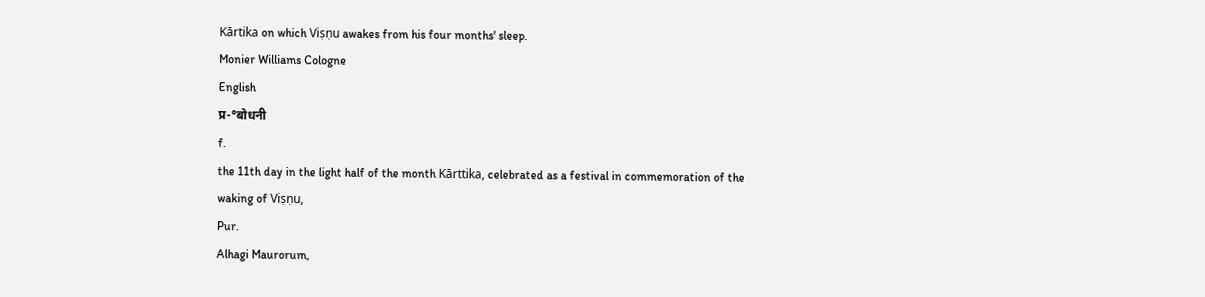Kārtika on which Viṣṇu awakes from his four months' sleep.
Monier Williams Cologne
English
प्र-°बोधनी
f.
the 11th day in the light half of the month Kārttika, celebrated as a festival in commemoration of the waking of Viṣṇu,
Pur.
Alhagi Maurorum,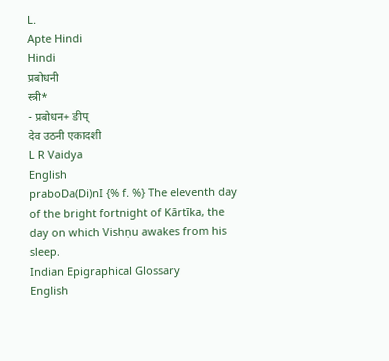L.
Apte Hindi
Hindi
प्रबोधनी
स्त्री*
- प्रबोधन+ ङीप्
देव उठनी एकादशी
L R Vaidya
English
praboDa(Di)nI {% f. %} The eleventh day of the bright fortnight of Kārtīka, the day on which Vishṇu awakes from his sleep.
Indian Epigraphical Glossary
English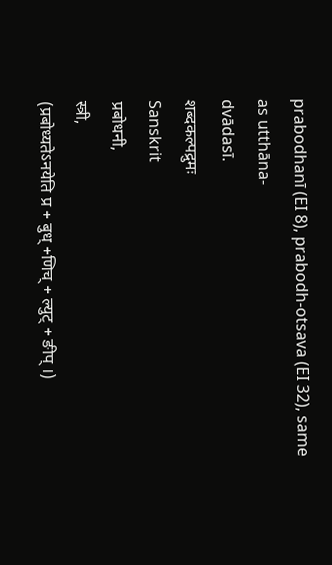prabodhanī (EI 8), prabodh-otsava (EI 32), same as utthāna-
dvādasī.
शब्दकल्पद्रुमः
Sanskrit
प्रबोधनी,
स्त्री,
(प्रबोध्यतेऽनयेति प्र + बुध् +णिच् + ल्युट् + ङीप् ।)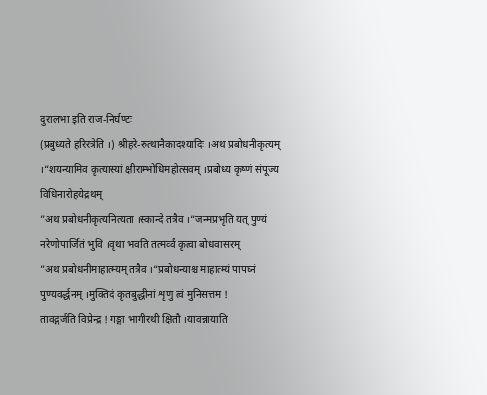दुरालभा इति राज-निर्घण्टः
(प्रबुध्यते हरिरत्रेति ।) श्रीहरे-रुत्थानैकादश्यादिः ।अथ प्रबोधनीकृत्यम् ।“शयन्यामिव कृत्यास्यां क्षीराम्भोधिमहोत्सवम् ।प्रबोध्य कृष्णं संपूज्य विधिनारोहयेद्रथम्
”अथ प्रबोधनीकृत्यनित्यता ।स्कान्दे तत्रैव ।“जन्मप्रभृति यत् पुण्यं नरेणोपार्जितं भुवि ।वृथा भवति तत्मर्व्वं कृत्वा बोधवासरम्
”अथ प्रबोधनीमाहात्म्यम् तत्रैव ।“प्रबोधन्याश्च माहात्म्यं पापघ्नं पुण्यवर्द्धनम् ।मुक्तिदं कृतबुद्धीनां शृणु त्वं मुनिसत्तम !
तावद्गर्जति विप्रेन्द्र ! गङ्गा भागीरथी क्षितौ ।यावन्नायाति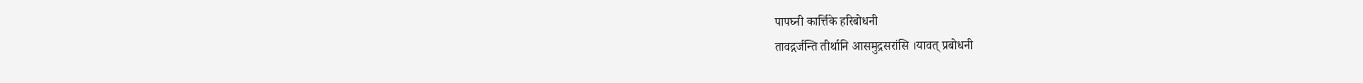पापघ्नी कार्त्तिके हरिबोधनी
तावद्गर्जन्ति तीर्थानि आसमुद्रसरांसि ।यावत् प्रबोधनी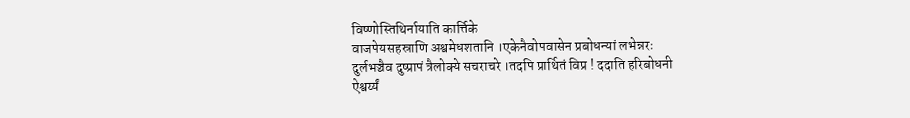विष्णोस्तिथिर्नायाति कार्त्तिके
वाजपेयसहस्राणि अश्वमेधशतानि ।एकेनैवोपवासेन प्रबोधन्यां लभेन्नरः
दुर्लभञ्चैव दुष्प्रापं त्रैलोक्ये सचराचरे ।तदपि प्रार्थितं विप्र ! ददाति हरिबोधनी
ऐश्वर्य्यं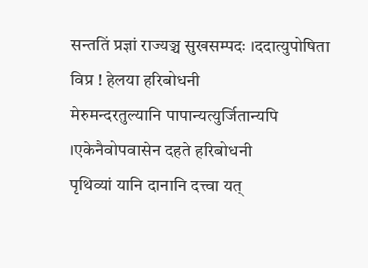सन्ततिं प्रज्ञां राज्यञ्च सुखसम्पदः ।ददात्युपोषिता विप्र ! हेलया हरिबोधनी
मेरुमन्दरतुल्यानि पापान्यत्युर्जितान्यपि ।एकेनैवोपवासेन दहते हरिबोधनी
पृथिव्यां यानि दानानि दत्त्वा यत्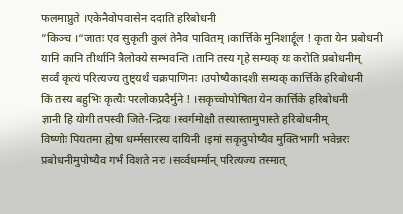फलमाप्नुते ।एकेनैवोपवासेन ददाति हरिबोधनी
”किञ्च ।“जातः एव सुकृती कुलं तेनैव पावितम् ।कार्त्तिके मुनिशार्द्दूल ! कृता येन प्रबोधनी
यानि कानि तीर्थानि त्रैलोक्ये सम्भवन्ति ।तानि तस्य गृहे सम्यक् यः करोति प्रबोधनीम्
सर्व्वं कृत्यं परित्यज्य तुष्ट्यर्थं चक्रपाणिनः ।उपोष्यैकादशी सम्यक् कार्त्तिके हरिबोधनी
किं तस्य बहुभिः कृत्यैः परलोकप्रदैर्मुने ! ।सकृच्चोपोषिता येन कार्त्तिके हरिबोधनी
ज्ञानी हि योगी तपस्वी जिते-न्द्रियः ।स्वर्गमोक्षौ तस्यास्तामुपास्ते हरिबोधनीम्
विष्णोः पियतमा ह्येषा धर्म्मसारस्य दायिनी ।इमां सकृदुपोष्यैव मुक्तिभागी भवेन्नरः
प्रबोधनीमुपोष्यैव गर्भं विशते नरः ।सर्व्वधर्म्मान् परित्यज्य तस्मात्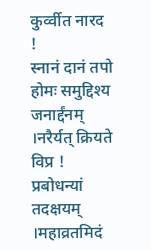कुर्व्वीत नारद !
स्नानं दानं तपो होमः समुद्दिश्य जनार्द्दंनम् ।नरैर्यत् क्रियते विप्र ! प्रबोधन्यां तदक्षयम् ।महाव्रतमिदं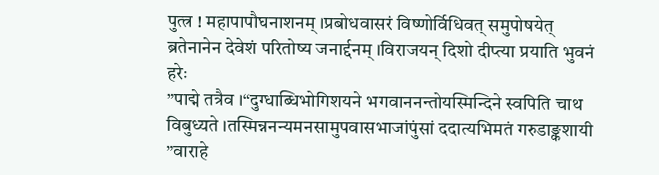पुत्त्र ! महापापौघनाशनम् ।प्रबोधवासरं विष्णोर्विधिवत् समुपोषयेत्
ब्रतेनानेन देवेशं परितोष्य जनार्द्दनम् ।विराजयन् दिशो दीप्त्या प्रयाति भुवनं हरेः
”पाद्मे तत्रैव ।“दुग्धाब्धिभोगिशयने भगवाननन्तोयस्मिन्दिने स्वपिति चाथ विबुध्यते ।तस्मिन्ननन्यमनसामुपवासभाजांपुंसां ददात्यभिमतं गरुडाङ्कशायी
”वाराहे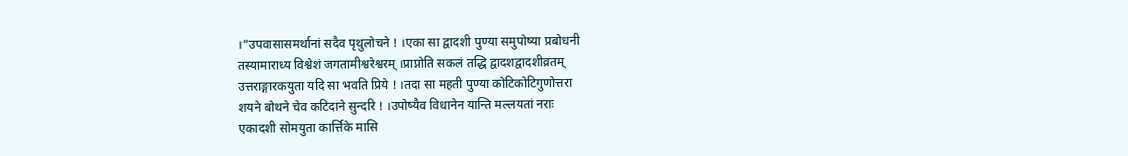।“उपवासासमर्थानां सदैव पृथुलोचने ! ।एका सा द्वादशी पुण्या समुपोष्या प्रबोधनी
तस्यामाराध्य विश्वेशं जगतामीश्वरेश्वरम् ।प्राप्नोति सकलं तद्धि द्वादशद्वादशीव्रतम्
उत्तराङ्गारकयुता यदि सा भवति प्रिये ! ।तदा सा महती पुण्या कोटिकोटिगुणोत्तरा
शयने बोथने चेव कटिदाने सुन्दरि ! ।उपोष्यैव विधानेन यान्ति मल्लयतां नराः
एकादशी सोमयुता कार्त्तिके मासि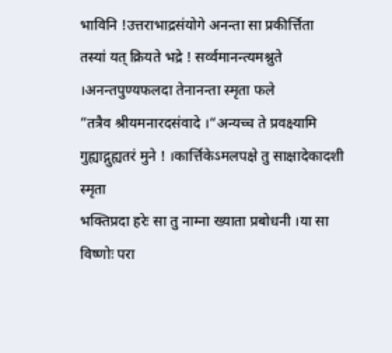भाविनि !उत्तराभाद्रसंयोगे अनन्ता सा प्रकीर्त्तिता
तस्यां यत् क्रियते भद्रे ! सर्व्वमानन्त्यमश्नुते ।अनन्तपुण्यफलदा तेनानन्ता स्मृता फले
”तत्रैव श्रीयमनारदसंवादे ।“अन्यच्च ते प्रवक्ष्यामि गुह्याद्गुह्यतरं मुने ! ।कार्त्तिकेऽमलपक्षे तु साक्षादेकादशी स्मृता
भक्तिप्रदा हरेः सा तु नाम्ना ख्याता प्रबोधनी ।या सा विष्णोः परा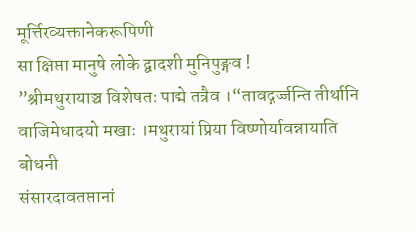मूर्त्तिरव्यक्तानेकरूपिणी
सा क्षिप्ता मानुषे लोके द्वादशी मुनिपुङ्गव !
”श्रीमथुरायाञ्च विशेषतः पाद्मे तत्रैव ।“तावद्गर्ज्जन्ति तीर्थानि वाजिमेधादयो मखाः ।मथुरायां प्रिया विष्णोर्यावन्नायाति बोधनी
संसारदावतप्तानां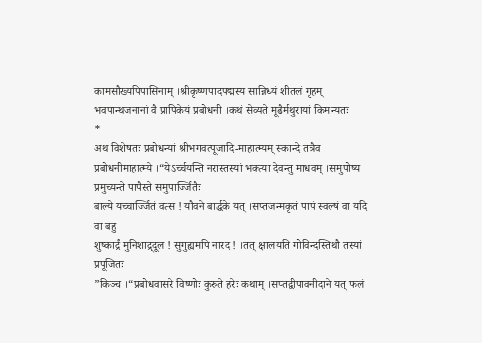कामसौख्यपिपासिनाम् ।श्रीकृष्णपादपद्मस्य सान्निध्यं शीतलं गृहम्
भवपान्थजनानां वै प्रापिकेयं प्रबोधनी ।कथं सेव्यते मूढैर्मथुरायां किमन्यतः
*
अथ विशेषतः प्रबोधन्यां श्रीभगवत्पूजादि-माहात्म्यम् स्कान्दे तत्रैव प्रबोधनीमाहात्म्ये ।“येऽर्च्चयन्ति नरास्तस्यां भक्त्या देवन्तु माधवम् ।समुपोष्य प्रमुच्यन्ते पापैस्ते समुपार्ज्जितैः
बाल्ये यच्चार्ज्जितं वत्स ! यौवने बार्द्धके यत् ।सप्तजन्मकृतं पापं स्वल्षं वा यदि वा बहु
शुष्कार्द्रं मुनिशाद्र्दूल ! सुगुह्यमपि नारद ! ।तत् क्षालयति गोविन्दस्तिथौ तस्यां प्रपूजितः
”किञ्च ।“प्रबोधवासरे विष्णोः कुरुते हरेः कथाम् ।सप्तद्वीपावनीदाने यत् फलं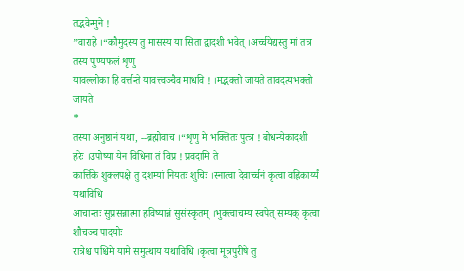तद्भवेन्मुने !
”वाराहे ।“कौमुदस्य तु मासस्य या सिता द्वादशी भवेत् ।अर्च्चयेद्यस्तु मां तत्र तस्य पुण्यफलं शृणु
यावल्लोका हि वर्त्तन्ते यावत्त्वञ्चैव माधवि ! ।मद्भक्तो जायते तावदत्यभक्तो जायते
*
तस्या अनुष्ठानं यथा, --ब्रह्मोवाच ।“शृणु मे भक्तितः पुत्त्र ! बोधन्येकादशी हरेः ।उपोष्या येन विधिना तं विप्र ! प्रवदामि ते
कार्त्तिके शुक्लपक्षे तु दशम्यां नियतः शुचिः ।स्नात्वा देवार्च्चनं कृत्वा वह्निकार्य्यं यथाविधि
आचान्तः सुप्रसन्नात्मा हविष्यान्नं सुसंस्कृतम् ।भुक्त्वाचम्य स्वपेत् सम्यक् कृत्वा शौचञ्च पादयोः
रात्रेश्च पश्चिमे यामे समुत्थाय यथाविधि ।कृत्वा मूत्रपुरीषे तु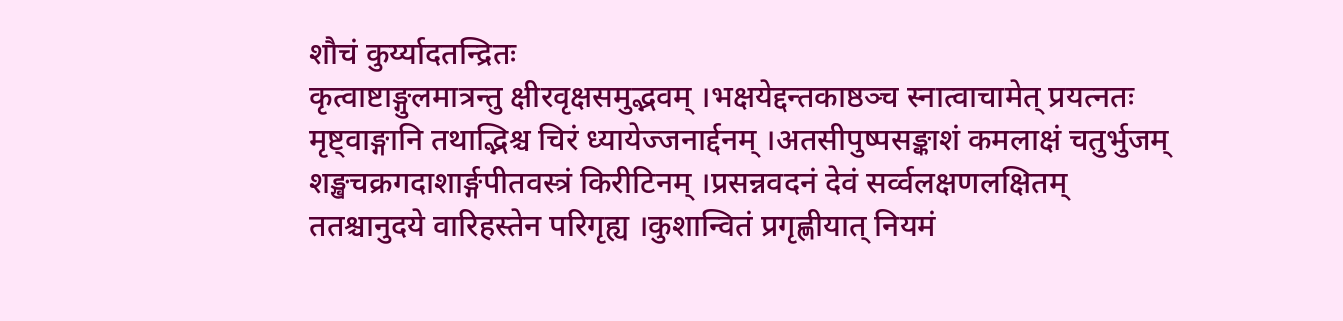शौचं कुर्य्यादतन्द्रितः
कृत्वाष्टाङ्गुलमात्रन्तु क्षीरवृक्षसमुद्भवम् ।भक्षयेद्दन्तकाष्ठञ्च स्नात्वाचामेत् प्रयत्नतः
मृष्ट्वाङ्गानि तथाद्भिश्च चिरं ध्यायेज्जनार्द्दनम् ।अतसीपुष्पसङ्काशं कमलाक्षं चतुर्भुजम्
शङ्खचक्रगदाशार्ङ्गपीतवस्त्रं किरीटिनम् ।प्रसन्नवदनं देवं सर्व्वलक्षणलक्षितम्
ततश्चानुदये वारिहस्तेन परिगृह्य ।कुशान्वितं प्रगृह्णीयात् नियमं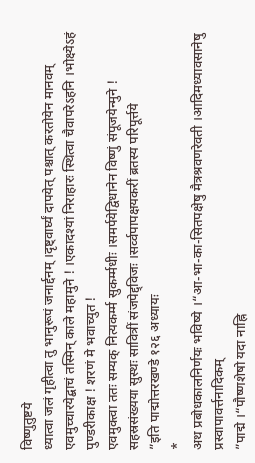विष्णुतुष्टये
ध्यात्वा जलं गृहीत्वा तु भानुरूपं जनार्द्दनम् ।दृष्ट्वार्घ्यं दापयेत् पश्चात् करतोयेन मानवम्
एवमुच्चारयेद्बाचं तस्मिन् काले महामुने ! ।एकादश्यां निराहारः स्थित्वा चैवापरेऽहनि ।भोक्ष्येऽहं पुण्डरीकाक्ष ! शरणं मे भवाच्युत !
एवमुक्त्वा ततः सम्यक् नित्यकर्म्म सुकर्म्मधीः ।समर्पयेद्विधानेन विष्णुं संपूजयेन्मुने !
सहस्रसंख्यया सुस्थः सावित्रीं संजपेद्द्विजः ।सर्व्वपापक्षयकरीं ब्रतस्य परिपूर्त्तये
”इति पाद्मोत्तरखण्डे १२६ अध्यायः
*
अथ प्रबोधकालनिर्णयः भविष्ये ।“आ-भा-का-सितपक्षेषु मैत्रश्रवणरेवती ।आदिमध्यावसानेषु प्रस्वापावर्त्तनादिकम्
”पाद्मे ।“पौष्णशेषो यदा नाह्नि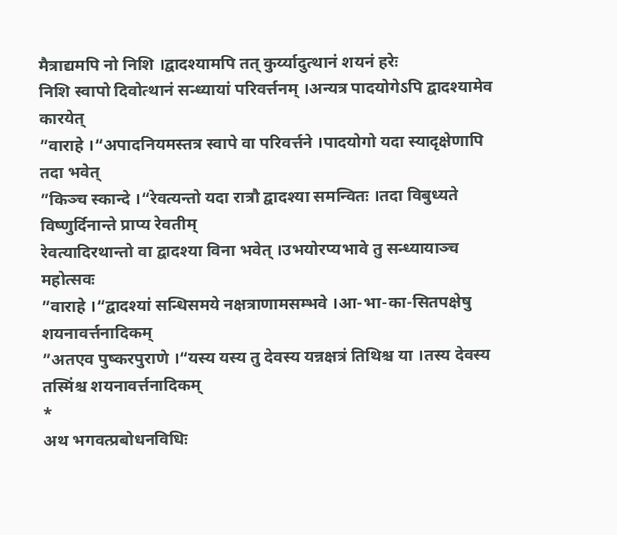मैत्राद्यमपि नो निशि ।द्वादश्यामपि तत् कुर्य्यादुत्थानं शयनं हरेः
निशि स्वापो दिवोत्थानं सन्ध्यायां परिवर्त्तनम् ।अन्यत्र पादयोगेऽपि द्वादश्यामेव कारयेत्
”वाराहे ।“अपादनियमस्तत्र स्वापे वा परिवर्त्तने ।पादयोगो यदा स्यादृक्षेणापि तदा भवेत्
”किञ्च स्कान्दे ।“रेवत्यन्तो यदा रात्रौ द्वादश्या समन्वितः ।तदा विबुध्यते विष्णुर्दिनान्ते प्राप्य रेवतीम्
रेवत्यादिरथान्तो वा द्वादश्या विना भवेत् ।उभयोरप्यभावे तु सन्ध्यायाञ्च महोत्सवः
”वाराहे ।“द्वादश्यां सन्धिसमये नक्षत्राणामसम्भवे ।आ-भा-का-सितपक्षेषु शयनावर्त्तनादिकम्
”अतएव पुष्करपुराणे ।“यस्य यस्य तु देवस्य यन्नक्षत्रं तिथिश्च या ।तस्य देवस्य तस्मिंश्च शयनावर्त्तनादिकम्
*
अथ भगवत्प्रबोधनविधिः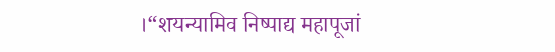।“शयन्यामिव निष्पाद्य महापूजां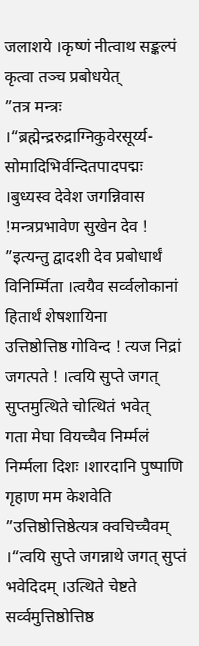जलाशये ।कृष्णं नीत्वाथ सङ्कल्पं कृत्वा तञ्च प्रबोधयेत्
”तत्र मन्त्रः ।“ब्रह्मेन्द्ररुद्राग्निकुवेरसूर्य्य-सोमादिभिर्वन्दितपादपद्मः ।बुध्यस्व देवेश जगन्निवास !मन्त्रप्रभावेण सुखेन देव !
”इत्यन्तु द्वादशी देव प्रबोधार्थं विनिर्म्मिता ।त्वयैव सर्व्वलोकानां हितार्थं शेषशायिना
उत्तिष्ठोत्तिष्ठ गोविन्द ! त्यज निद्रां जगत्पते ! ।त्वयि सुप्ते जगत् सुप्तमुत्थिते चोत्थितं भवेत्
गता मेघा वियच्चैव निर्म्मलं निर्म्मला दिशः ।शारदानि पुष्पाणि गृहाण मम केशवेति
”उत्तिष्ठोत्तिष्ठेत्यत्र क्वचिच्चैवम् ।“त्वयि सुप्ते जगन्नाथे जगत् सुप्तं भवेदिदम् ।उत्थिते चेष्टते सर्व्वमुत्तिष्ठोत्तिष्ठ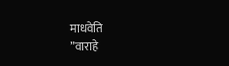माधवेति
”वाराहे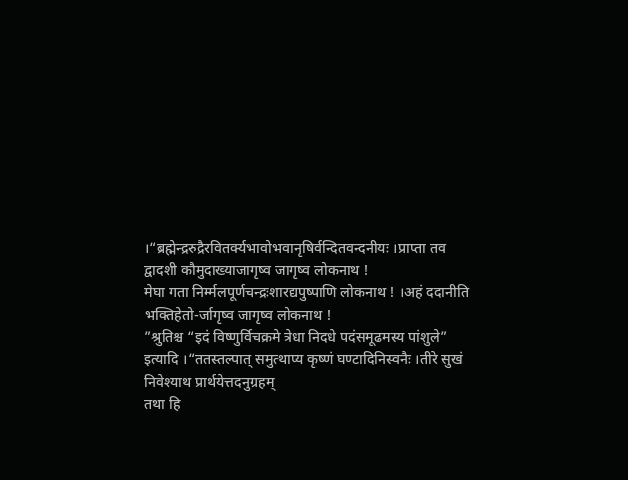।“ब्रह्मेन्द्ररुद्रैरवितर्क्यभावोभवानृषिर्वन्दितवन्दनीयः ।प्राप्ता तव द्वादशी कौमुदाख्याजागृष्व जागृष्व लोकनाथ !
मेघा गता निर्म्मलपूर्णचन्द्रःशारद्यपुष्पाणि लोकनाथ ! ।अहं ददानीति भक्तिहेतो-र्जागृष्व जागृष्व लोकनाथ !
”श्रुतिश्च “इदं विष्णुर्विचक्रमे त्रेधा निदधे पदंसमूढमस्य पांशुले” इत्यादि ।“ततस्तल्पात् समुत्थाप्य कृष्णं घण्टादिनिस्वनैः ।तीरे सुखं निवेश्याथ प्रार्थयेत्तदनुग्रहम्
तथा हि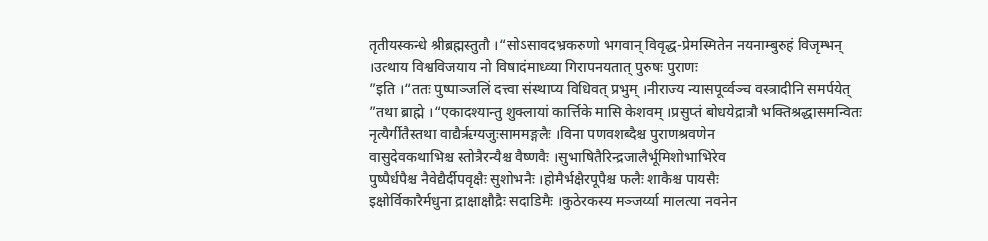तृतीयस्कन्धे श्रीब्रह्मस्तुतौ ।“सोऽसावदभ्रकरुणो भगवान् विवृद्ध-प्रेमस्मितेन नयनाम्बुरुहं विजृम्भन् ।उत्थाय विश्वविजयाय नो विषादंमाध्व्या गिरापनयतात् पुरुषः पुराणः
”इति ।“ततः पुष्पाञ्जलिं दत्त्वा संस्थाप्य विधिवत् प्रभुम् ।नीराज्य न्यासपूर्व्वञ्च वस्त्रादीनि समर्पयेत्
”तथा ब्राह्मे ।“एकादश्यान्तु शुक्लायां कार्त्तिके मासि केशवम् ।प्रसुप्तं बोधयेद्रात्रौ भक्तिश्रद्धासमन्वितः
नृत्यैर्गीतैस्तथा वाद्यैरृग्यजुःसाममङ्गलैः ।विना पणवशब्दैश्च पुराणश्रवणेन
वासुदेवकथाभिश्च स्तोत्रैरन्यैश्च वैष्णवैः ।सुभाषितैरिन्द्रजालैर्भूमिशोभाभिरेव
पुष्पैर्धपैश्च नैवेद्यैर्दीपवृक्षैः सुशोभनैः ।होमैर्भक्षैरपूपैश्च फलैः शाकैश्च पायसैः
इक्षोर्विकारैर्मधुना द्राक्षाक्षौद्रैः सदाडिमैः ।कुठेरकस्य मञ्जर्य्या मालत्या नवनेन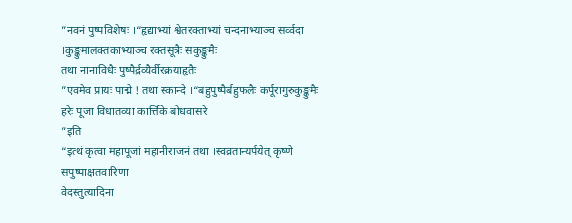”नवनं पुष्पविशेषः ।“हृद्याभ्यां श्वेतरक्ताभ्यां चन्दनाभ्याञ्च सर्व्वदा ।कुङ्कुमालक्तकाभ्याञ्च रक्तसूत्रैः सकुङ्कुमैः
तथा नानाविधैः पुष्पैर्द्रव्यैर्वीरक्रयाहृतैः
”एवमेव प्रायः पाद्मे ! तथा स्कान्दे ।“बहुपुष्पैर्बहुफलैः कर्पूरागुरुकुङ्कुमैः
हरेः पूजा विधातव्या कार्त्तिके बोधवासरे
”इति
“इत्थं कृत्वा महापूजां महानीराजनं तथा ।स्वव्रतान्यर्पयेत् कृष्णे सपुष्पाक्षतवारिणा
वेदस्तुत्यादिना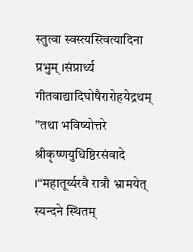स्तुत्वा स्वस्त्यस्त्वित्यादिना प्रभुम् ।संप्रार्थ्य गीतवाद्यादिघोषैरारोहयेद्रथम्
”तथा भविष्योत्तरे श्रीकृष्णयुधिष्ठिरसंवादे ।“महातूर्य्यरवै रात्रौ भ्रामयेत् स्यन्दने स्थितम्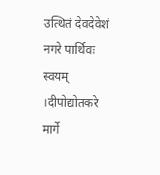उत्थितं देवदेवेशं नगरे पार्थिवः स्वयम् ।दीपोद्योतकरे मार्गे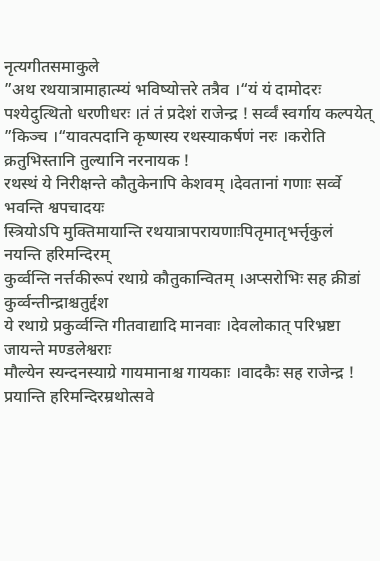नृत्यगीतसमाकुले
”अथ रथयात्रामाहात्म्यं भविष्योत्तरे तत्रैव ।“यं यं दामोदरः पश्येदुत्थितो धरणीधरः ।तं तं प्रदेशं राजेन्द्र ! सर्व्वं स्वर्गाय कल्पयेत्
”किञ्च ।“यावत्पदानि कृष्णस्य रथस्याकर्षणं नरः ।करोति क्रतुभिस्तानि तुल्यानि नरनायक !
रथस्थं ये निरीक्षन्ते कौतुकेनापि केशवम् ।देवतानां गणाः सर्व्वे भवन्ति श्वपचादयः
स्त्रियोऽपि मुक्तिमायान्ति रथयात्रापरायणाःपितृमातृभर्त्तृकुलं नयन्ति हरिमन्दिरम्
कुर्व्वन्ति नर्त्तकीरूपं रथाग्रे कौतुकान्वितम् ।अप्सरोभिः सह क्रीडां कुर्व्वन्तीन्द्राश्चतुर्द्दश
ये रथाग्रे प्रकुर्व्वन्ति गीतवाद्यादि मानवाः ।देवलोकात् परिभ्रष्टा जायन्ते मण्डलेश्वराः
मौल्येन स्यन्दनस्याग्रे गायमानाश्च गायकाः ।वादकैः सह राजेन्द्र ! प्रयान्ति हरिमन्दिरम्रथोत्सवे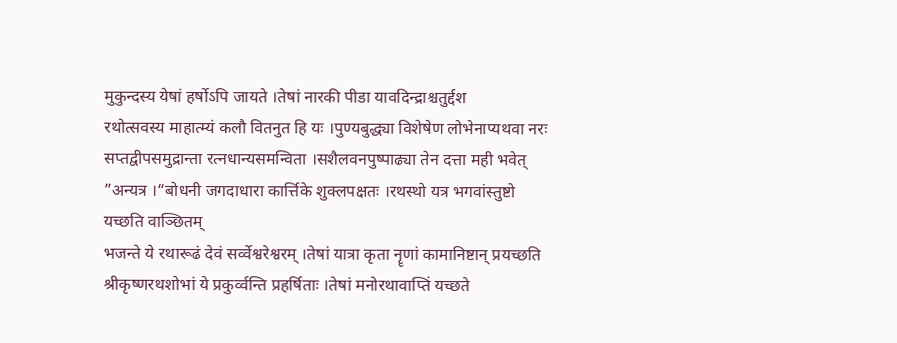मुकुन्दस्य येषां हर्षोऽपि जायते ।तेषां नारकी पीडा यावदिन्द्राश्चतुर्द्दश
रथोत्सवस्य माहात्म्यं कलौ वितनुत हि यः ।पुण्यबुद्ध्या विशेषेण लोभेनाप्यथवा नरः
सप्तद्वीपसमुद्रान्ता रत्नधान्यसमन्विता ।सशैलवनपुष्पाढ्या तेन दत्ता मही भवेत्
”अन्यत्र ।“बोधनी जगदाधारा कार्त्तिके शुक्लपक्षतः ।रथस्थो यत्र भगवांस्तुष्टो यच्छति वाञ्छितम्
भजन्ते ये रथारूढं देवं सर्व्वेश्वरेश्वरम् ।तेषां यात्रा कृता नॄणां कामानिष्टान् प्रयच्छति
श्रीकृष्णरथशोभां ये प्रकुर्व्वन्ति प्रहर्षिताः ।तेषां मनोरथावाप्तिं यच्छते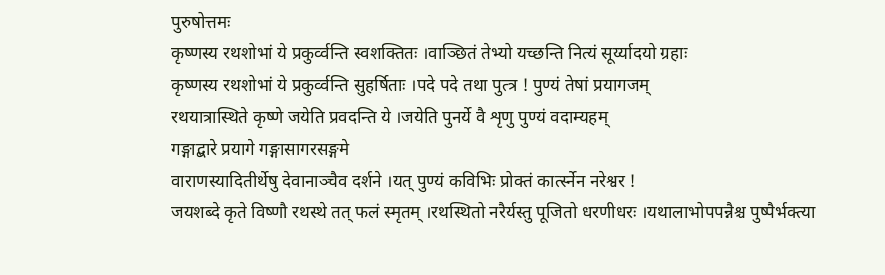पुरुषोत्तमः
कृष्णस्य रथशोभां ये प्रकुर्व्वन्ति स्वशक्तितः ।वाञ्छितं तेभ्यो यच्छन्ति नित्यं सूर्य्यादयो ग्रहाः
कृष्णस्य रथशोभां ये प्रकुर्व्वन्ति सुहर्षिताः ।पदे पदे तथा पुत्त्र ! पुण्यं तेषां प्रयागजम्
रथयात्रास्थिते कृष्णे जयेति प्रवदन्ति ये ।जयेति पुनर्ये वै शृणु पुण्यं वदाम्यहम्
गङ्गाद्बारे प्रयागे गङ्गासागरसङ्गमे
वाराणस्यादितीर्थेषु देवानाञ्चैव दर्शने ।यत् पुण्यं कविभिः प्रोक्तं कार्त्स्नेन नरेश्वर !
जयशब्दे कृते विष्णौ रथस्थे तत् फलं स्मृतम् ।रथस्थितो नरैर्यस्तु पूजितो धरणीधरः ।यथालाभोपपन्नैश्च पुष्पैर्भक्त्या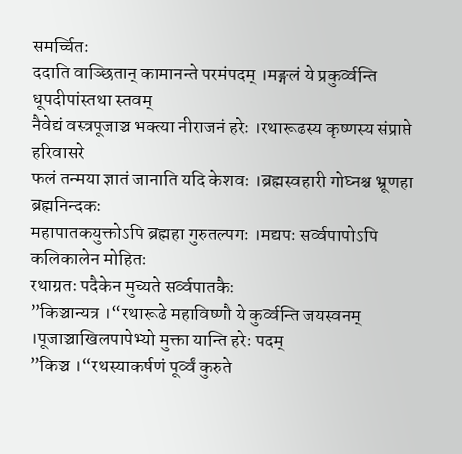समर्च्चितः
ददाति वाञ्छितान् कामानन्ते परमंपदम् ।मङ्गलं ये प्रकुर्व्वन्ति धूपदीपांस्तथा स्तवम्
नैवेद्यं वस्त्रपूजाञ्च भक्त्या नीराजनं हरेः ।रथारूढस्य कृष्णस्य संप्राप्ते हरिवासरे
फलं तन्मया ज्ञातं जानाति यदि केशवः ।ब्रह्मस्वहारी गोघ्नश्च भ्रूणहा ब्रह्मनिन्दकः
महापातकयुक्तोऽपि ब्रह्महा गुरुतल्पगः ।मद्यपः सर्व्वपापोऽपि कलिकालेन मोहितः
रथाग्रतः पदैकेन मुच्यते सर्व्वपातकैः
”किञ्चान्यत्र ।“रथारूढे महाविष्णौ ये कुर्व्वन्ति जयस्वनम् ।पूजाञ्चाखिलपापेभ्यो मुक्ता यान्ति हरेः पदम्
”किञ्च ।“रथस्याकर्षणं पूर्व्वं कुरुते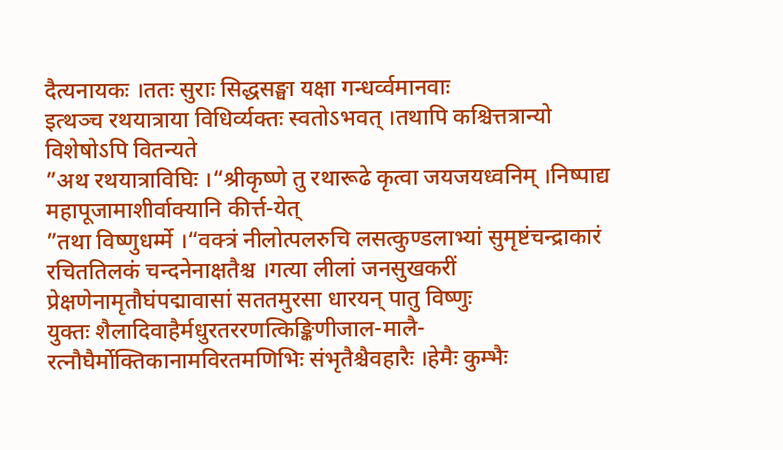दैत्यनायकः ।ततः सुराः सिद्धसङ्घा यक्षा गन्धर्व्वमानवाः
इत्थञ्च रथयात्राया विधिर्व्यक्तः स्वतोऽभवत् ।तथापि कश्चित्तत्रान्यो विशेषोऽपि वितन्यते
”अथ रथयात्राविघिः ।“श्रीकृष्णे तु रथारूढे कृत्वा जयजयध्वनिम् ।निष्पाद्य महापूजामाशीर्वाक्यानि कीर्त्त-येत्
”तथा विष्णुधर्म्मे ।“वक्त्रं नीलोत्पलरुचि लसत्कुण्डलाभ्यां सुमृष्टंचन्द्राकारं रचिततिलकं चन्दनेनाक्षतैश्च ।गत्या लीलां जनसुखकरीं प्रेक्षणेनामृतौघंपद्मावासां सततमुरसा धारयन् पातु विष्णुः
युक्तः शैलादिवाहैर्मधुरतररणत्किङ्किणीजाल-मालै-रत्नौघैर्मोक्तिकानामविरतमणिभिः संभृतैश्चैवहारैः ।हेमैः कुम्भैः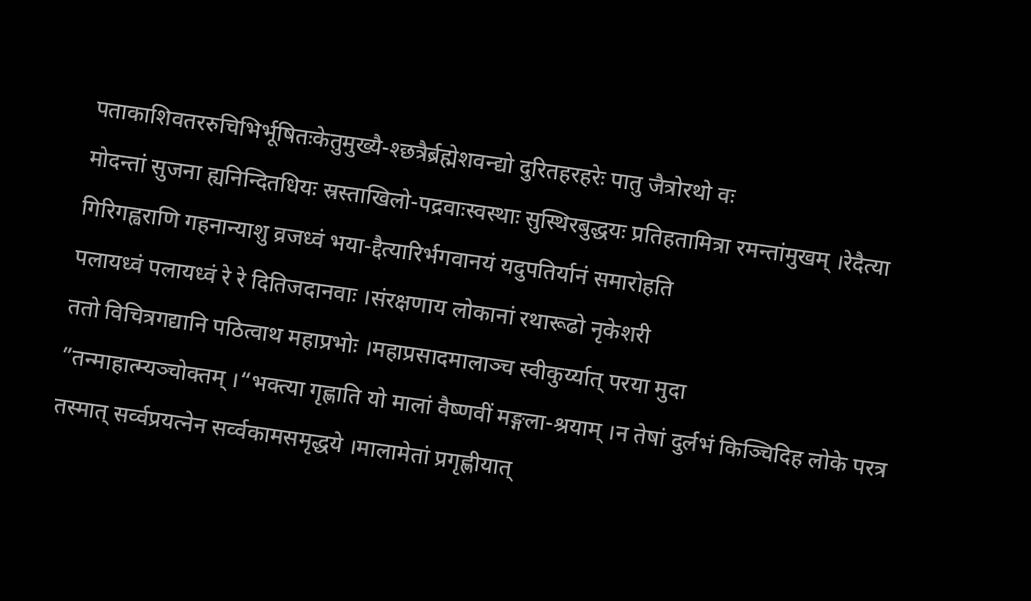पताकाशिवतररुचिभिर्भूषितःकेतुमुख्यै-श्छत्रैर्ब्रह्मेशवन्द्यो दुरितहरहरेः पातु जैत्रोरथो वः
मोदन्तां सुजना ह्यनिन्दितधियः स्रस्ताखिलो-पद्रवाःस्वस्थाः सुस्थिरबुद्धयः प्रतिहतामित्रा रमन्तांमुखम् ।रेदैत्या गिरिगह्वराणि गहनान्याशु व्रजध्वं भया-द्दैत्यारिर्भगवानयं यदुपतिर्यानं समारोहति
पलायध्वं पलायध्वं रे रे दितिजदानवाः ।संरक्षणाय लोकानां रथारूढो नृकेशरी
ततो विचित्रगद्यानि पठित्वाथ महाप्रभोः ।महाप्रसादमालाञ्च स्वीकुर्य्यात् परया मुदा
”तन्माहात्म्यञ्चोक्तम् ।“भक्त्या गृह्णाति यो मालां वैष्णवीं मङ्गला-श्रयाम् ।न तेषां दुर्लभं किञ्चिदिह लोके परत्र
तस्मात् सर्व्वप्रयत्नेन सर्व्वकामसमृद्धये ।मालामेतां प्रगृह्णीयात्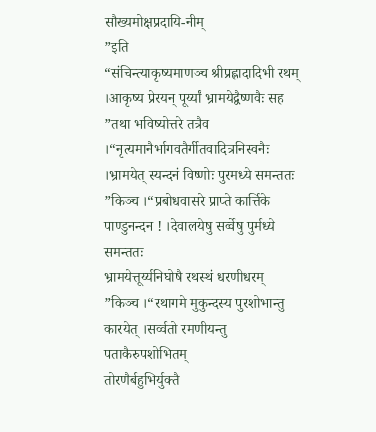सौख्यमोक्षप्रदायि-नीम्
”इति
“संचिन्त्याकृष्यमाणञ्च श्रीप्रह्लादादिभी रथम् ।आकृष्य प्रेरयन् पूर्य्यां भ्रामयेद्वैष्णवैः सह
”तथा भविष्योत्तरे तत्रैव ।“नृत्यमानैर्भागवतैर्गीतवादित्रनिस्वनैः ।भ्रामयेत् स्यन्दनं विष्णोः पुरमध्ये समन्ततः
”किञ्च ।“प्रबोधवासरे प्राप्ते कार्त्तिके पाण्डुनन्दन ! ।देवालयेषु सर्व्वेषु पुर्मध्ये समन्ततः
भ्रामयेत्तूर्य्यनिघोषै रथस्थं धरणीधरम्
”किञ्च ।“रथागमे मुकुन्दस्य पुरशोभान्तु कारयेत् ।सर्व्वतो रमणीयन्तु पताकैरुपशोभितम्
तोरणैर्बहुभिर्युक्तै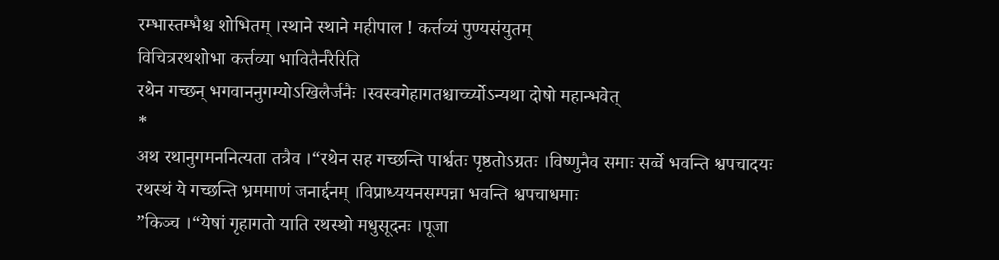रम्भास्तम्भैश्च शोभितम् ।स्थाने स्थाने महीपाल ! कर्त्तव्यं पुण्यसंयुतम्
विचित्ररथशोभा कर्त्तव्या भावितैर्नरैरिति
रथेन गच्छन् भगवाननुगम्योऽखिलैर्जनैः ।स्वस्वगेहागतश्चार्च्च्योऽन्यथा दोषो महान्भवेत्
*
अथ रथानुगमननित्यता तत्रैव ।“रथेन सह गच्छन्ति पार्श्वतः पृष्ठतोऽग्रतः ।विष्णुनैव समाः सर्व्वे भवन्ति श्वपचादयः
रथस्थं ये गच्छन्ति भ्रममाणं जनार्द्दनम् ।विप्राध्ययनसम्पन्ना भवन्ति श्वपचाधमाः
”किञ्च ।“येषां गृहागतो याति रथस्थो मधुसूदनः ।पूजा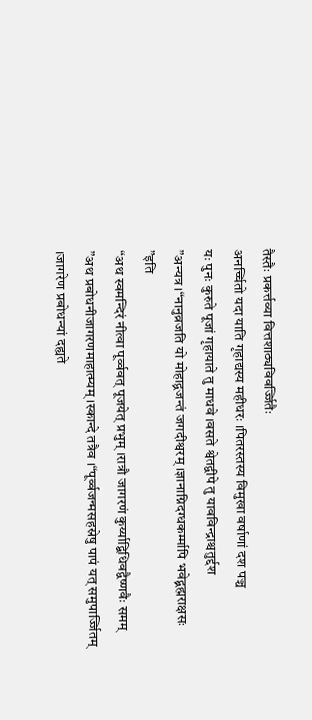तैस्तैः प्रकर्त्तव्या वित्तशाठ्यविवर्ज्जितैः
अनर्च्चितो यदा याति गृहाद्यस्य महीधरः ।पितरस्तस्य विमुखा वर्षाणां दश पञ्च
यः पुनः कुरुते पूजां गृहायाते तु माधवे ।वसते श्वेतद्वीपे तु यावविन्द्राश्चतुर्द्दश
”अन्यत्र ।“नानुव्रजति यो मोहाद्व्रजन्तं जगदीश्वरम् ।ज्ञानाग्निदग्धकर्म्मापि भवेद्ब्रह्मराक्षसः
”इति
“अथ स्वमन्दिरं नीत्वा पूर्व्ववत् पूजयेत् प्रभुम् ।रात्रौ जागरणं कुर्य्याद्बिधिवद्वैष्णवैः समम्
”अथ प्रबोधनीजागरणमाहात्म्यम् ।स्कान्दे तत्रैव ।“पूर्व्वजन्मसहस्रेषु पापं यत् समुपार्ज्जितम् ।जागरेण प्रबोधन्यां दह्यते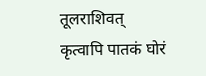तूलराशिवत्
कृत्वापि पातकं घोरं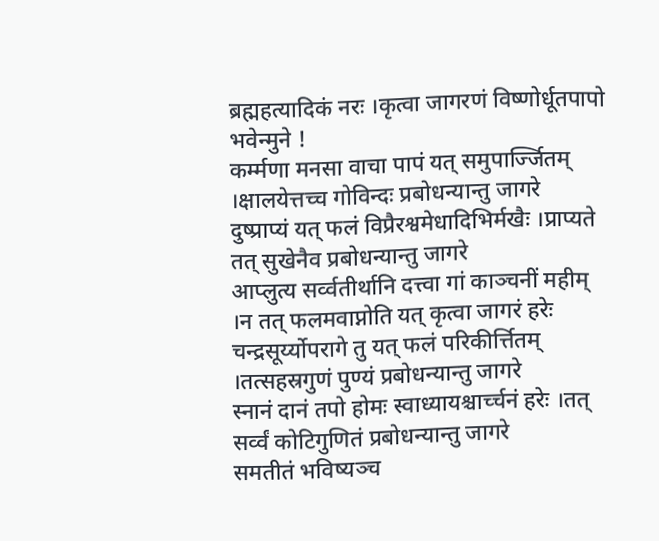ब्रह्महत्यादिकं नरः ।कृत्वा जागरणं विष्णोर्धूतपापो भवेन्मुने !
कर्म्मणा मनसा वाचा पापं यत् समुपार्ज्जितम् ।क्षालयेत्तच्च गोविन्दः प्रबोधन्यान्तु जागरे
दुष्प्राप्यं यत् फलं विप्रैरश्वमेधादिभिर्मखैः ।प्राप्यते तत् सुखेनैव प्रबोधन्यान्तु जागरे
आप्लुत्य सर्व्वतीर्थानि दत्त्वा गां काञ्चनीं महीम् ।न तत् फलमवाप्नोति यत् कृत्वा जागरं हरेः
चन्द्रसूर्य्योपरागे तु यत् फलं परिकीर्त्तितम् ।तत्सहस्रगुणं पुण्यं प्रबोधन्यान्तु जागरे
स्नानं दानं तपो होमः स्वाध्यायश्चार्च्चनं हरेः ।तत् सर्व्वं कोटिगुणितं प्रबोधन्यान्तु जागरे
समतीतं भविष्यञ्च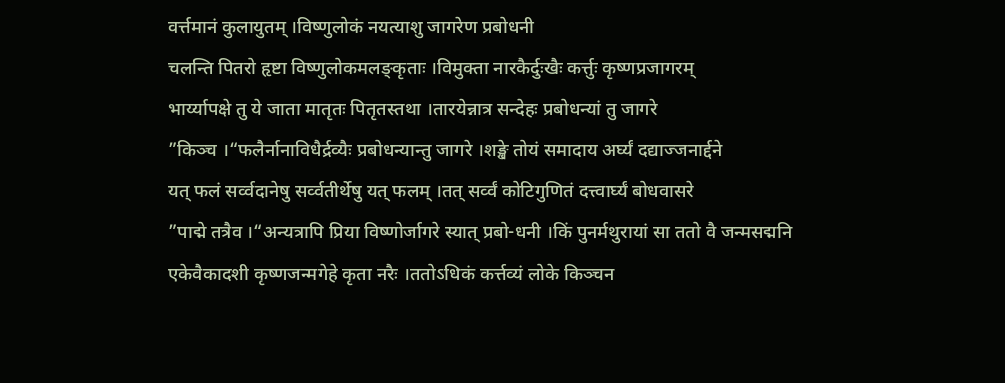वर्त्तमानं कुलायुतम् ।विष्णुलोकं नयत्याशु जागरेण प्रबोधनी
चलन्ति पितरो हृष्टा विष्णुलोकमलङ्कृताः ।विमुक्ता नारकैर्दुःखैः कर्त्तुः कृष्णप्रजागरम्
भार्य्यापक्षे तु ये जाता मातृतः पितृतस्तथा ।तारयेन्नात्र सन्देहः प्रबोधन्यां तु जागरे
”किञ्च ।“फलैर्नानाविधैर्द्रव्यैः प्रबोधन्यान्तु जागरे ।शङ्खे तोयं समादाय अर्घ्यं दद्याज्जनार्द्दने
यत् फलं सर्व्वदानेषु सर्व्वतीर्थेषु यत् फलम् ।तत् सर्व्वं कोटिगुणितं दत्त्वार्घ्यं बोधवासरे
”पाद्मे तत्रैव ।“अन्यत्रापि प्रिया विष्णोर्जागरे स्यात् प्रबो-धनी ।किं पुनर्मथुरायां सा ततो वै जन्मसद्मनि
एकेवैकादशी कृष्णजन्मगेहे कृता नरैः ।ततोऽधिकं कर्त्तव्यं लोके किञ्चन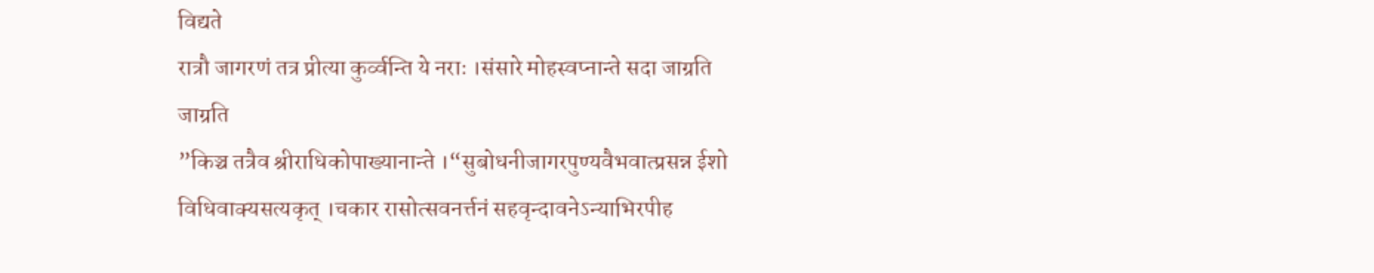विद्यते
रात्रौ जागरणं तत्र प्रीत्या कुर्व्वन्ति ये नराः ।संसारे मोहस्वप्नान्ते सदा जाग्रति जाग्रति
”किञ्च तत्रैव श्रीराधिकोपाख्यानान्ते ।“सुबोधनीजागरपुण्यवैभवात्प्रसन्न ईशो विधिवाक्यसत्यकृत् ।चकार रासोत्सवनर्त्तनं सहवृन्दावनेऽन्याभिरपीह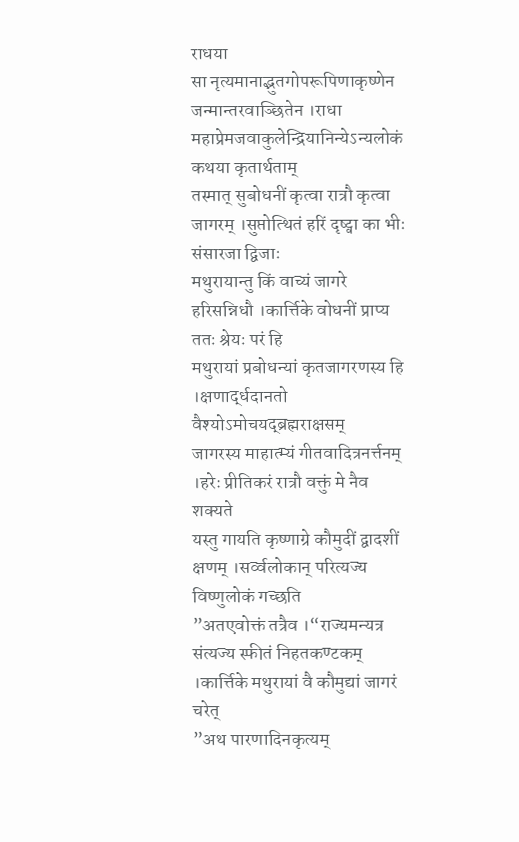राधया
सा नृत्यमानाद्भुतगोपरूपिणाकृष्णेन जन्मान्तरवाञ्छितेन ।राधा महाप्रेमजवाकुलेन्द्रियानिन्येऽन्यलोकं कथया कृतार्थताम्
तस्मात् सुबोधनीं कृत्वा रात्रौ कृत्वा जागरम् ।सुप्तोत्थितं हरिं दृष्ट्वा का भीः संसारजा द्विजाः
मथुरायान्तु किं वाच्यं जागरे हरिसन्निधौ ।कार्त्तिके वोधनीं प्राप्य ततः श्रेयः परं हि
मथुरायां प्रबोधन्यां कृतजागरणस्य हि ।क्षणार्द्धदानतो वैश्योऽमोचयद्ब्रह्मराक्षसम्
जागरस्य माहात्म्यं गीतवादित्रनर्त्तनम् ।हरेः प्रीतिकरं रात्रौ वक्तुं मे नैव शक्यते
यस्तु गायति कृष्णाग्रे कौमुदीं द्वादशीं क्षणम् ।सर्व्वलोकान् परित्यज्य विष्णुलोकं गच्छति
”अतएवोक्तं तत्रैव ।“राज्यमन्यत्र संत्यज्य स्फीतं निहतकण्टकम् ।कार्त्तिके मथुरायां वै कौमुद्यां जागरं चरेत्
”अथ पारणादिनकृत्यम्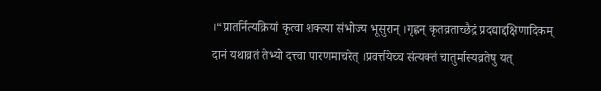।“प्रातर्नित्यक्रियां कृत्वा शक्त्या संभोज्य भूसुरान् ।गृह्णन् कृतव्रताच्छैद्रं प्रदद्याद्दक्षिणादिकम्
दानं यथाव्रतं तेभ्यो दत्त्वा पारणमाचरेत् ।प्रवर्त्तयेच्च संत्यक्तं चातुर्मास्यव्रतेषु यत्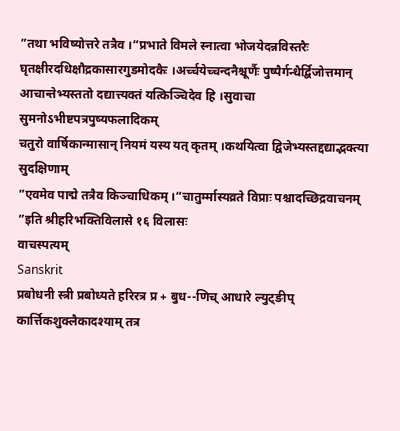”तथा भविष्योत्तरे तत्रैव ।“प्रभाते विमले स्नात्वा भोजयेदन्नविस्तरैः
घृतक्षीरदधिक्षौद्रकासारगुडमोदकैः ।अर्च्चयेच्चन्दनैश्चूर्णैः पुष्पैर्गन्धैर्द्बिजोत्तमान्
आचान्तेभ्यस्ततो दद्यात्त्यक्तं यत्किञ्चिदेव हि ।सुवाचा सुमनोऽभीष्टपत्रपुष्यफलादिकम्
चतुरो वार्षिकान्मासान् नियमं यस्य यत् कृतम् ।कथयित्वा द्विजेभ्यस्तद्दद्याद्भक्त्या सुदक्षिणाम्
”एवमेव पाद्मे तत्रैव किञ्चाधिकम् ।“चातुर्म्मास्यव्रते विप्राः पश्चादच्छिद्रवाचनम्
”इति श्रीहरिभक्तिविलासे १६ विलासः
वाचस्पत्यम्
Sanskrit
प्रबोधनी स्त्री प्रबोध्यते हरिरत्र प्र + बुध--णिच् आधारे ल्युट्ङीप् कार्त्तिकशुक्लैकादश्याम् तत्र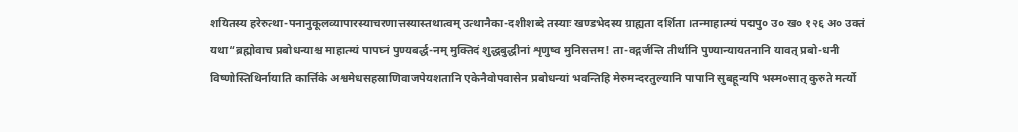शयितस्य हरेरुत्था-पनानुकूलव्यापारस्याचरणात्तस्यास्तथात्वम् उत्थानैका-दशीशब्दे तस्याः खण्डभेदस्य ग्राह्यता दर्शिता ।तन्माहात्म्यं पद्मपु० उ० ख० १२६ अ० उक्तं यथा“ब्रह्मोवाच प्रबोधन्याश्च माहात्म्यं पापघ्नं पुण्यबर्द्ध-नम् मुक्तिदं शुद्धबुद्धीनां शृणुष्व मुनिसत्तम! ता-वद्गर्जन्ति तीर्थानि पुण्यान्यायतनानि यावत् प्रबो-धनी विष्णोस्तिथिर्नायाति कार्त्तिके अश्वमेधसहस्राणिवाजपेयशतानि एकेनैवोपवासेन प्रबोधन्यां भवन्तिहि मेरुमन्दरतुल्यानि पापानि सुबहून्यपि भस्म०सात् कुरुते मर्त्यो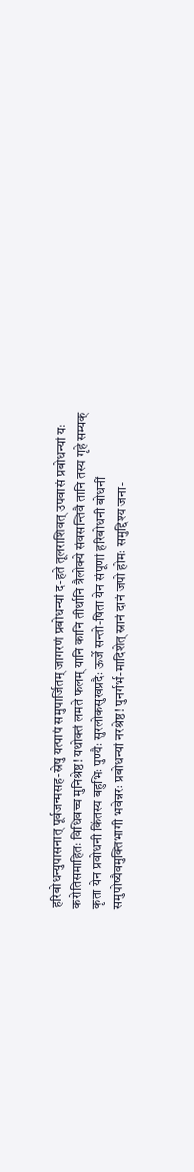हरिबोधन्युपासनात् पूर्वजन्मसह-स्रेषु यत्पापं समुपार्जितम् जागरणं प्रबोधन्यां द-हते तूलराशिवत् उपवासं प्रबोधन्यां यः करोतिसमाहितः विधिवच्च मुनिश्रेष्ठ! यथोक्तं लमते फलम् यानि कानि तीर्थानि त्रैलोक्ये संवसन्तिवै तानि तस्य गृहे सम्यक् कृता येन प्रवोधनी किंतस्य बहुभिः पुण्यैः सुरलोकसुखप्रदैः ऊर्जे सन्तो-षिता येन संपूणां हरिबोधनी बोधनीं समुपोष्यैवमुक्तिभागी भवेन्नरः प्रबोधन्यां नरश्रेष्ठ! पुनर्गर्भ-मादिशेत् स्नानं दानं जपो होमः समुद्दिश्य जना-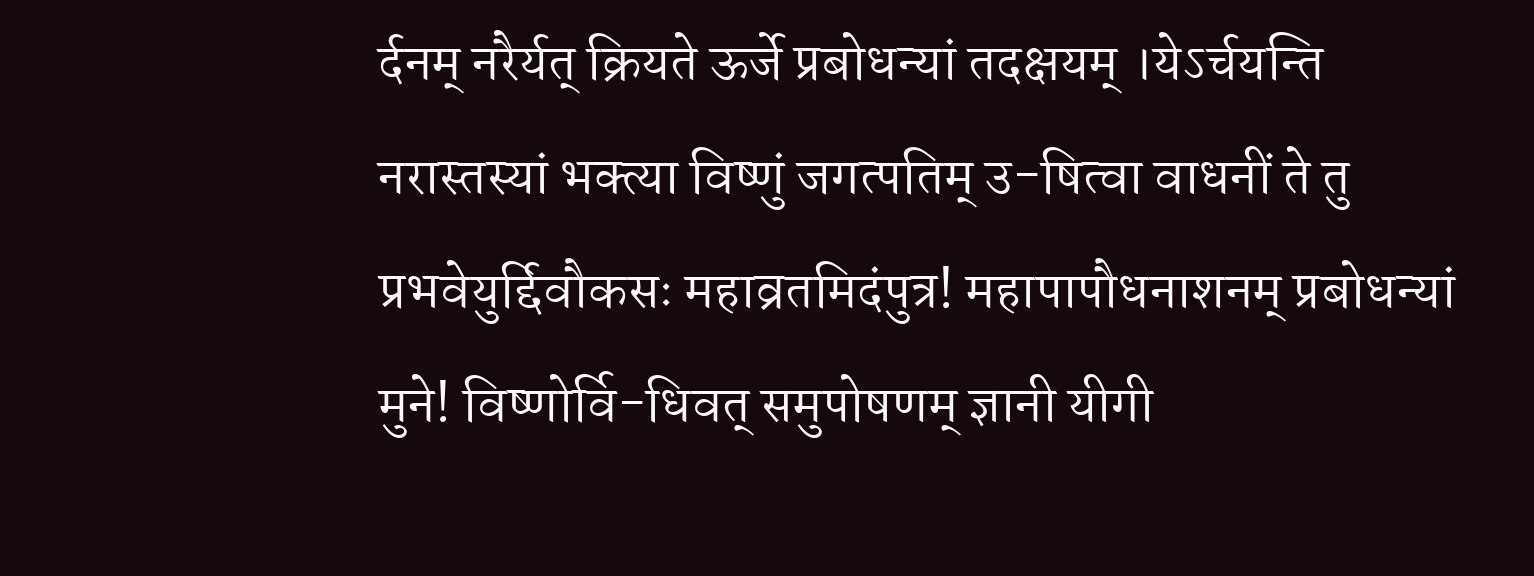र्दनम् नरैर्यत् क्रियते ऊर्जे प्रबोधन्यां तदक्षयम् ।येऽर्चयन्ति नरास्तस्यां भक्त्या विष्णुं जगत्पतिम् उ-षित्वा वाधनीं ते तु प्रभवेयुर्द्दिवौकसः महाव्रतमिदंपुत्र! महापापौधनाशनम् प्रबोधन्यां मुने! विष्णोर्वि-धिवत् समुपोषणम् ज्ञानी यीगी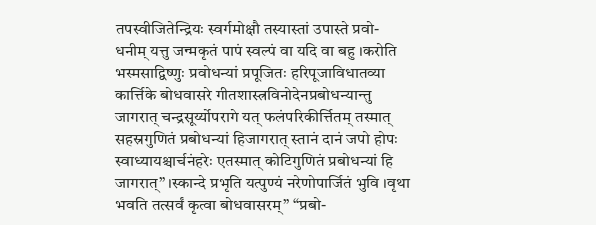तपस्वीजितेन्द्रियः स्वर्गमोक्षौ तस्यास्तां उपास्ते प्रवो-धनीम् यत्तु जन्मकृतं पापं स्वल्पं वा यदि वा बहु ।करोति भस्मसाद्विष्णुः प्रवोधन्यां प्रपूजितः हरिपूजाविधातव्या कार्त्तिके बोधवासरे गीतशास्त्रविनोदेनप्रबोधन्यान्तु जागरात् चन्द्रसूर्य्योपरागे यत् फलंपरिकीर्त्तितम् तस्मात् सहस्रगुणितं प्रबोधन्यां हिजागरात् स्तानं दानं जपो होपः स्वाध्यायश्चार्चनंहरेः एतस्मात् कोटिगुणितं प्रबोधन्यां हि जागरात्” ।स्कान्दे प्रभृति यत्पुण्यं नरेणोपार्जितं भुवि ।वृथा भवति तत्सर्वं कृत्वा बोधवासरम्” “प्रबो-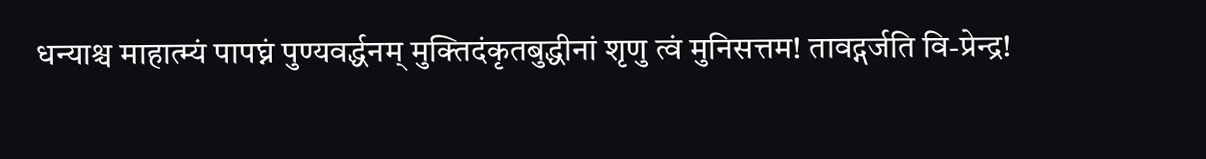धन्याश्च माहात्म्यं पापघ्नं पुण्यवर्द्धनम् मुक्तिदंकृतबुद्धीनां शृणु त्वं मुनिसत्तम! तावद्गर्जति वि-प्रेन्द्र!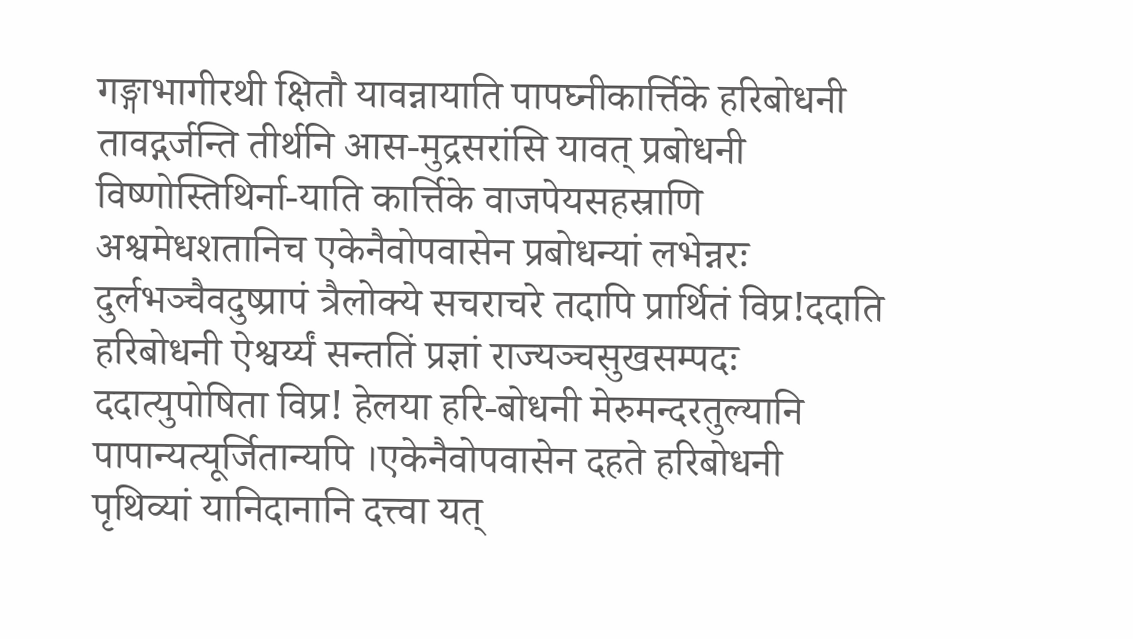गङ्गाभागीरथी क्षितौ यावन्नायाति पापघ्नीकार्त्तिके हरिबोधनी तावद्गर्जन्ति तीर्थनि आस-मुद्रसरांसि यावत् प्रबोधनी विष्णोस्तिथिर्ना-याति कार्त्तिके वाजपेयसहस्राणि अश्वमेधशतानिच एकेनैवोपवासेन प्रबोधन्यां लभेन्नरः दुर्लभञ्चैवदुष्प्रापं त्रैलोक्ये सचराचरे तदापि प्रार्थितं विप्र!ददाति हरिबोधनी ऐश्वर्य्यं सन्ततिं प्रज्ञां राज्यञ्चसुखसम्पदः ददात्युपोषिता विप्र! हेलया हरि-बोधनी मेरुमन्दरतुल्यानि पापान्यत्यूर्जितान्यपि ।एकेनैवोपवासेन दहते हरिबोधनी पृथिव्यां यानिदानानि दत्त्वा यत्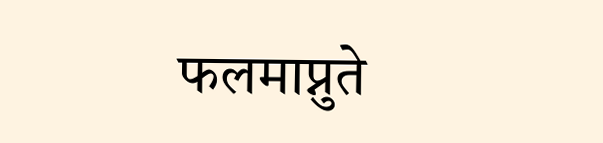फलमाप्नुते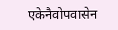एकेनैवोपवासेन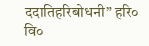ददातिहरिबोधनी” हरि० वि०